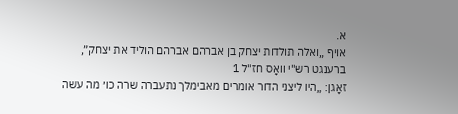א.
אויף „ואלה תולדות יצחק בן אברהם אברהם הוליד את יצחק”,
ברענגט רש"י וואָס חז"ל 1
זאָגן: „היו ליצני הדור אומרים מאבימלך נתעברה שרה כו׳ מה עשה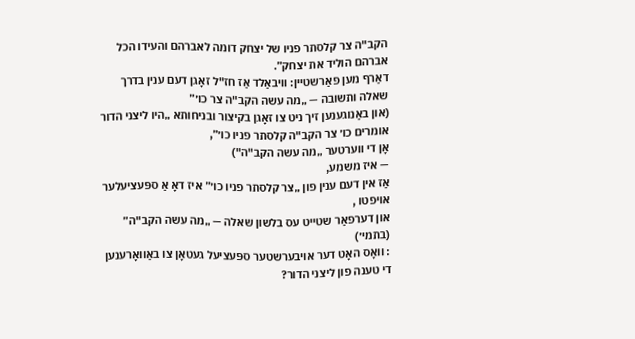הקב"ה צר קלסתר פניו של יצחק דומה לאברהם והעידו הכל אברהם הוליד את יצחק”.
דאַרף מען פאַרשטיין: וויבאַלד אַז חז"ל זאָגן דעם ענין בדרך שאלה ותשובה — „מה עשה הקב"ה צר כו׳”
(און באַנוגענען זיך ניט צו זאָגן בקיצור ובניחותא „היו ליצני הדור אומרים כו׳ צר הקב"ה קלסתר פניו כו׳”,
אָן די ווערטער „מה עשה הקב"ה")
— איז משמע,
אַז אין דעם ענין פון „צר קלסתר פניו כו׳” איז דאָ אַ ספּעציעלער אויפטו ,
און דערפאַר שטייט עס בלשון שאלה — „מה עשה הקב"ה”
(בתמי׳)
: וואָס האָט דער אויבערשטער ספּעציעל געטאָן צו באַוואָרענען די טענה פון ליצני הדור?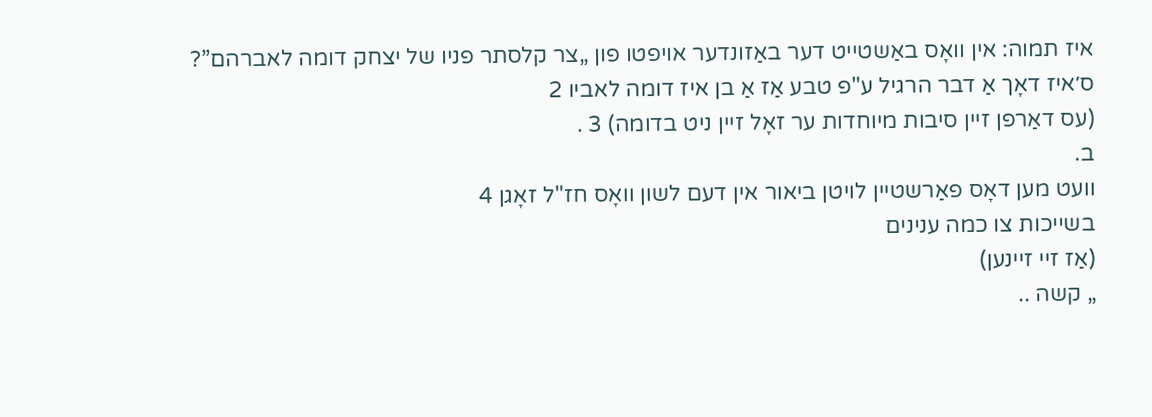איז תמוה: אין וואָס באַשטייט דער באַזונדער אויפטו פון „צר קלסתר פניו של יצחק דומה לאברהם”?
ס׳איז דאָך אַ דבר הרגיל ע"פ טבע אַז אַ בן איז דומה לאביו 2
(עס דאַרפן זיין סיבות מיוחדות ער זאָל זיין ניט בדומה) 3 .
ב.
וועט מען דאָס פאַרשטיין לויטן ביאור אין דעם לשון וואָס חז"ל זאָגן 4
בשייכות צו כמה ענינים
(אַז זיי זיינען)
„ קשה ..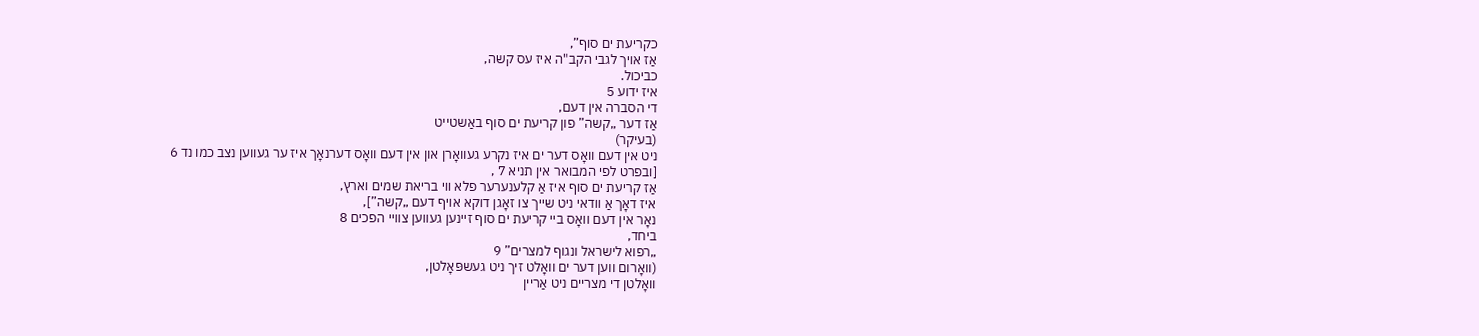כקריעת ים סוף”,
אַז אויך לגבי הקב"ה איז עס קשה,
כביכול.
איז ידוע 5
די הסברה אין דעם,
אַז דער „קשה” פון קריעת ים סוף באַשטייט
(בעיקר)
ניט אין דעם וואָס דער ים איז נקרע געוואָרן און אין דעם וואָס דערנאָך איז ער געווען נצב כמו נד 6
[ובפרט לפי המבואר אין תניא 7 ,
אַז קריעת ים סוף איז אַ קלענערער פלא ווי בריאת שמים וארץ,
איז דאָך אַ וודאי ניט שייך צו זאָגן דוקא אויף דעם „קשה”],
נאָר אין דעם וואָס ביי קריעת ים סוף זיינען געווען צוויי הפכים 8
ביחד,
„רפוא לישראל ונגוף למצרים” 9
(וואָרום ווען דער ים וואָלט זיך ניט געשפּאָלטן,
וואָלטן די מצריים ניט אַריין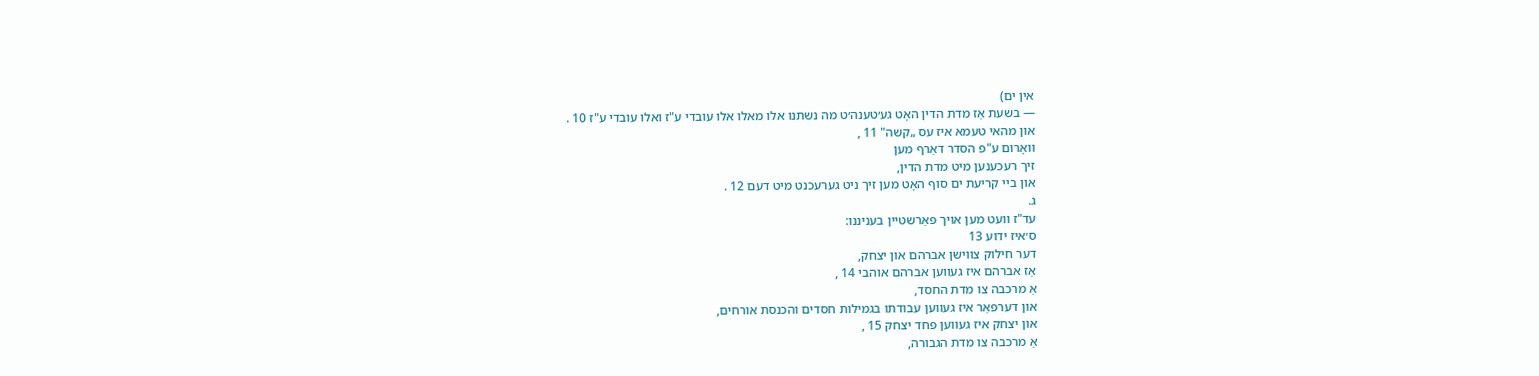אין ים)
— בשעת אַז מדת הדין האָט גע׳טענה׳ט מה נשתנו אלו מאלו אלו עובדי ע"ז ואלו עובדי ע"ז 10 .
און מהאי טעמא איז עס „קשה" 11 ,
וואָרום ע"פ הסדר דאַרף מען
זיך רעכענען מיט מדת הדין,
און ביי קריעת ים סוף האָט מען זיך ניט גערעכנט מיט דעם 12 .
ג.
עד"ז וועט מען אויך פאַרשטיין בעניננו:
ס׳איז ידוע 13
דער חילוק צווישן אברהם און יצחק,
אַז אברהם איז געווען אברהם אוהבי 14 ,
אַ מרכבה צו מדת החסד,
און דערפאַר איז געווען עבודתו בגמילות חסדים והכנסת אורחים,
און יצחק איז געווען פחד יצחק 15 ,
אַ מרכבה צו מדת הגבורה,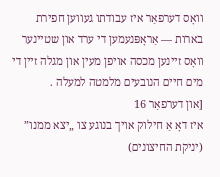וואָס דערפאַר איז עבודתו געווען חפירת בארות — אַראָפּנעמען די ערד און שטיינער וואָס זיינען מכסה אויפן מעין און מגלה זיין די מים חיים הנובעים מלמטה למעלה .
[און דערפאַר 16
איז דאָ אַ חילוק אויך בנוגע צו „יצא ממנו”
(יניקת החיצונים)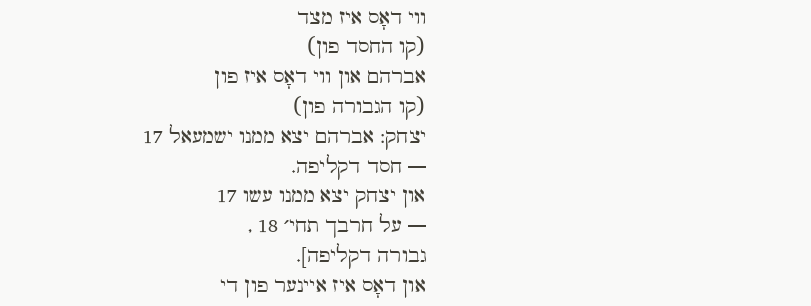ווי דאָס איז מצד
(קו החסד פון)
אברהם און ווי דאָס איז פון
(קו הגבורה פון)
יצחק: אברהם יצא ממנו ישמעאל 17
— חסד דקליפה.
און יצחק יצא ממנו עשו 17
— על חרבך תחי׳ 18 ,
גבורה דקליפה].
און דאָס איז איינער פון די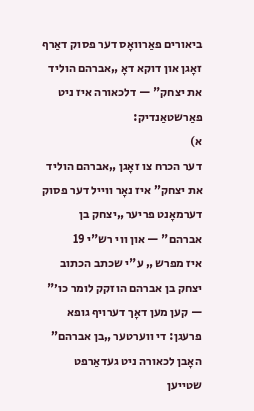ביאורים פאַרוואָס דער פסוק דאַרף זאָגן און דוקא דאָ „אברהם הוליד את יצחק" — דלכאורה איז ניט פאַרשטאַנדיק:
א)
דער הכרח צו זאָגן „אברהם הוליד את יצחק” איז נאָר ווייל דער פסוק דערמאָנט פריער „יצחק בן אברהם" — און ווי רש"י 19
איז מפרש „ ע"י שכתב הכתוב יצחק בן אברהם הוזקק לומר כו׳" — קען מען דאָך דערויף גופא פרעגן: די ווערטער „בן אברהם” האָבן לכאורה ניט געדאַרפט שטייען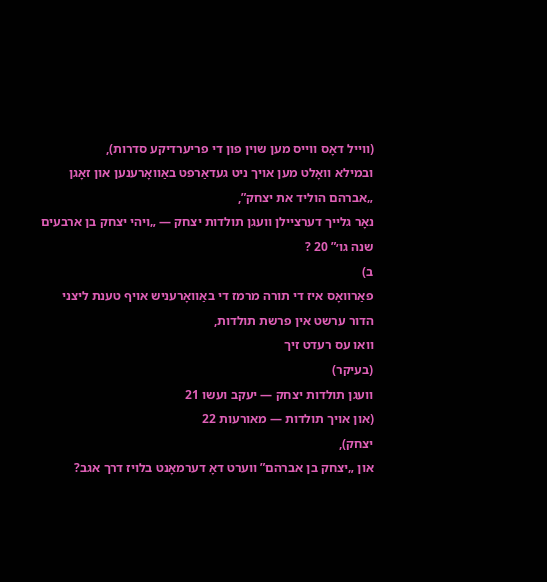(ווייל דאָס ווייס מען שוין פון די פריערדיקע סדרות),
ובמילא וואָלט מען אויך ניט געדאַרפט באַוואָרענען און זאָגן „אברהם הוליד את יצחק”,
נאָר גלייך דערציילן וועגן תולדות יצחק — „ויהי יצחק בן ארבעים שנה גו׳” 20 ?
ב)
פאַרוואָס איז די תורה מרמז די באַוואָרעניש אויף טענת ליצני הדור ערשט אין פרשת תולדות,
וואו עס רעדט זיך
(בעיקר)
וועגן תולדות יצחק — יעקב ועשו 21
(און אויך תולדות — מאורעות 22
יצחק),
און „יצחק בן אברהם” ווערט דאָ דערמאָנט בלויז דרך אגב?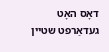דאָס האָט געדאַרפט שטיין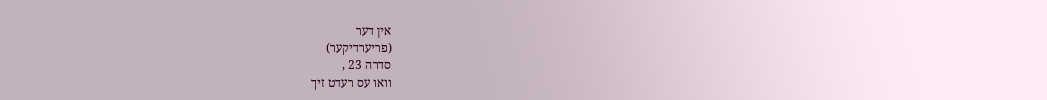אין דער
(פריערדיקער)
סדרה 23 ,
וואו עס רעדט זיך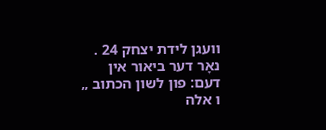וועגן לידת יצחק 24 .
נאָר דער ביאור אין דעם: פון לשון הכתוב „ ו אלה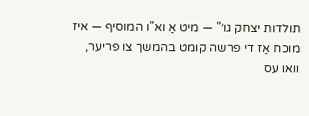תולדות יצחק גו׳" — מיט אַ וא"ו המוסיף — איז מוכח אַז די פרשה קומט בהמשך צו פריער,
וואו עס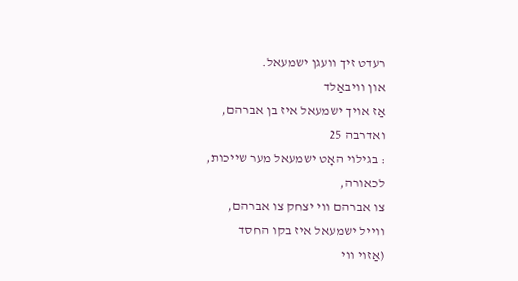רעדט זיך וועגן ישמעאל.
און וויבאַלד
אַז אויך ישמעאל איז בן אברהם,
ואדרבה 25
: בגילוי האָט ישמעאל מער שייכות,
לכאורה,
צו אברהם ווי יצחק צו אברהם,
ווייל ישמעאל איז בקו החסד
(אַזוי ווי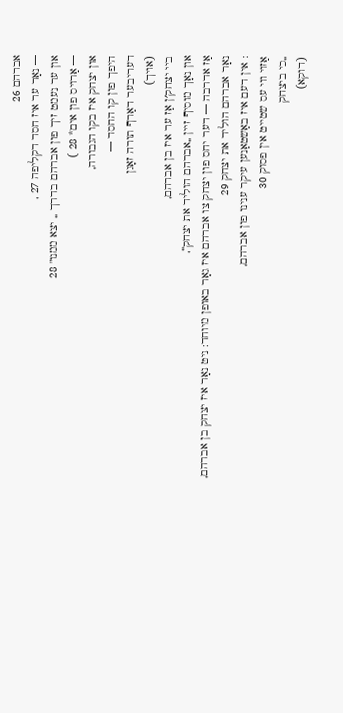אברהם 26
— נאָר ער איז חסד דקליפה 27 ,
און ער נעמט זיך פון אברהם בדרך „ יצא ממנו" 28
— אַרויס פון אים* 28 )
און יצחק איז בקו הגבורה,
היפך פון קו החסד —
דעריבער דאַרף תורה זאָגן
(אויך)
ביי יצחק׳ן אַז ער איז בן אברהם,
און נאָך מוסיף זיין „אברהם הוליד את יצחק”,
אַז אדרבה — דער יחס פון יצחק צו אברהם איז גאָר באופן מיוחד: ניט נאָר איז יצחק בן אברהם,
נאָר אברהם הוליד את יצחק 29
: אין דעם איז באַשטאַנען עיקר ענינו פון אברהם,
אַזוי ווי עס שטייט אין פסוק 30
„כי ביצחק
(דוקא)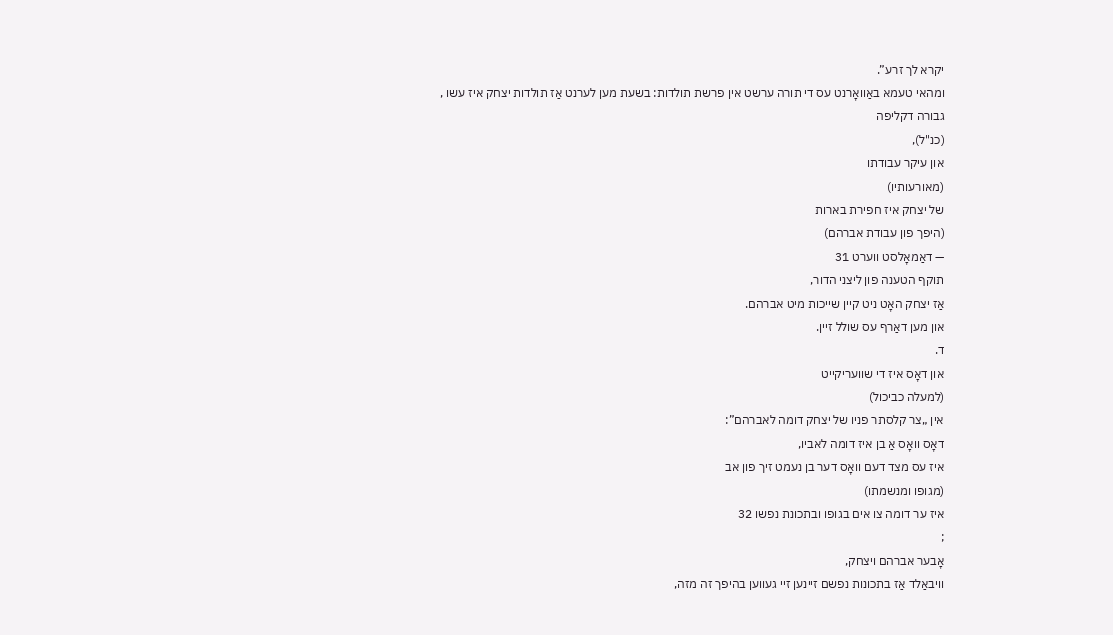יקרא לך זרע”.
ומהאי טעמא באַוואָרנט עס די תורה ערשט אין פרשת תולדות: בשעת מען לערנט אַז תולדות יצחק איז עשו ,
גבורה דקליפה
(כנ"ל),
און עיקר עבודתו
(מאורעותיו)
של יצחק איז חפירת בארות
(היפך פון עבודת אברהם)
— דאַמאָלסט ווערט 31
תוקף הטענה פון ליצני הדור,
אַז יצחק האָט ניט קיין שייכות מיט אברהם.
און מען דאַרף עס שולל זיין.
ד.
און דאָס איז די שוועריקייט
(למעלה כביכול)
אין „צר קלסתר פניו של יצחק דומה לאברהם”:
דאָס וואָס אַ בן איז דומה לאביו,
איז עס מצד דעם וואָס דער בן נעמט זיך פון אב
(מגופו ומנשמתו)
איז ער דומה צו אים בגופו ובתכונת נפשו 32
;
אָבער אברהם ויצחק,
וויבאַלד אַז בתכונות נפשם זיינען זיי געווען בהיפך זה מזה,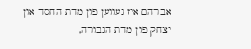אברהם איז געווען פון מדת החסד און יצחק פון מדת הגבורה,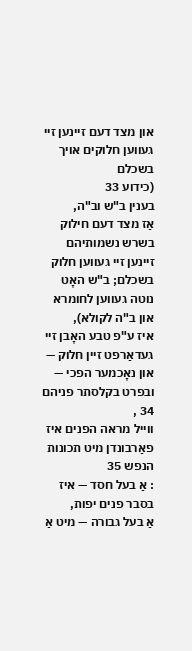און מצד דעם זיינען זיי געווען חלוקים אויך בשכלם
(כידוע 33
בענין ב"ש וב"ה,
אַז מצד דעם חילוק בשרש נשמותיהם
זיינען זיי געווען חלוק בשכלם; ב"ש האָט נוטה געווען לחומרא און ב"ה לקולא),
איז ע"פ טבע האָבן זיי געדאַרפט זיין חלוק — און נאָכמער הפכי — ובפרט בקלסתר פניהם 34 ,
ווייל מראה הפנים איז פאַרבונדן מיט תכונות הנפש 35
: אַ בעל חסד — איז בסבר פנים יפות,
אַ בעל גבורה — מיט אַ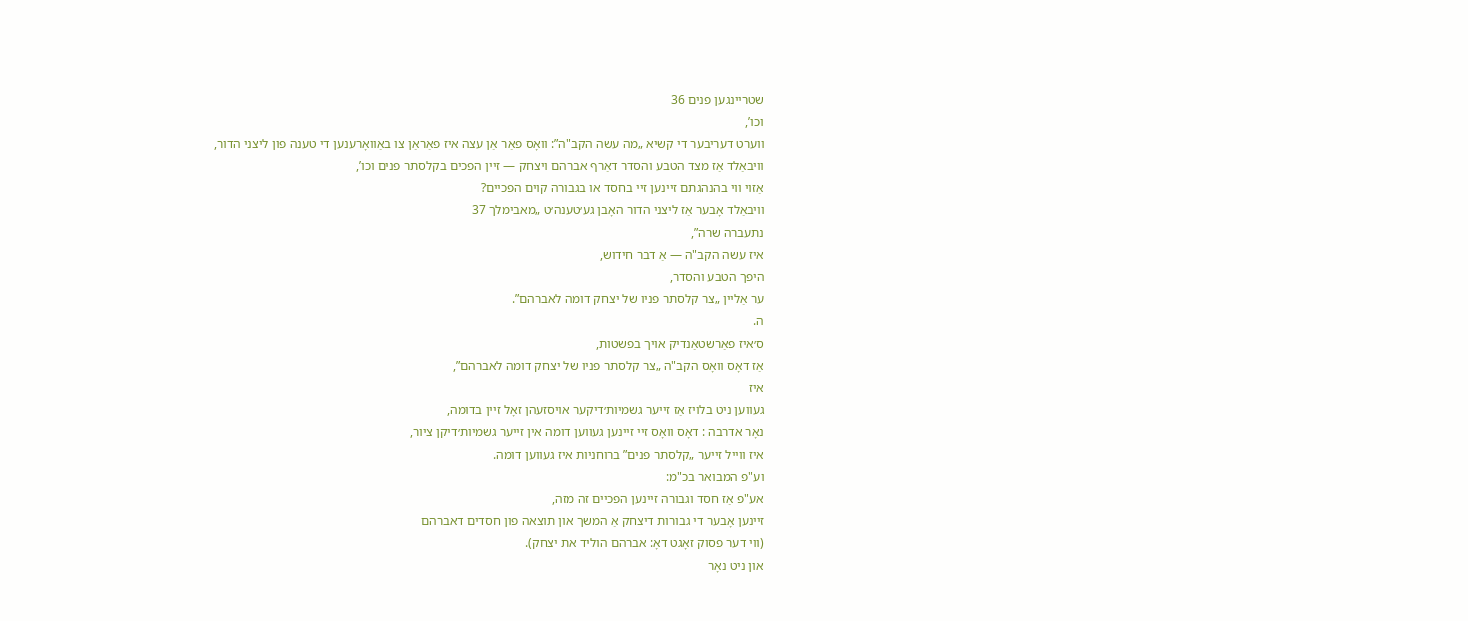שטריינגען פנים 36
וכו’,
ווערט דעריבער די קשיא „מה עשה הקב"ה”: וואָס פאַר אַן עצה איז פאַראַן צו באַוואָרענען די טענה פון ליצני הדור,
וויבאַלד אַז מצד הטבע והסדר דאַרף אברהם ויצחק — זיין הפכים בקלסתר פנים וכו’,
אַזוי ווי בהנהגתם זיינען זיי בחסד או בגבורה קוים הפכיים?
וויבאַלד אָבער אַז ליצני הדור האָבן גע׳טענה׳ט „מאבימלך 37
נתעברה שרה”,
איז עשה הקב"ה — אַ דבר חידוש,
היפך הטבע והסדר,
ער אַליין „צר קלסתר פניו של יצחק דומה לאברהם”.
ה.
ס׳איז פאַרשטאַנדיק אויך בפשטות,
אַז דאָס וואָס הקב"ה „צר קלסתר פניו של יצחק דומה לאברהם”,
איז
געווען ניט בלויז אַז זייער גשמיות׳דיקער אויסזעהן זאָל זיין בדומה,
נאָר אדרבה : דאָס וואָס זיי זיינען געווען דומה אין זייער גשמיות׳דיקן ציור,
איז ווייל זייער „קלסתר פנים” ברוחניות איז געווען דומה.
וע"פ המבואר בכ"מ:
אע"פ אַז חסד וגבורה זיינען הפכיים זה מזה,
זיינען אָבער די גבורות דיצחק אַ המשך און תוצאה פון חסדים דאברהם
(ווי דער פסוק זאָגט דאָ: אברהם הוליד את יצחק).
און ניט נאָר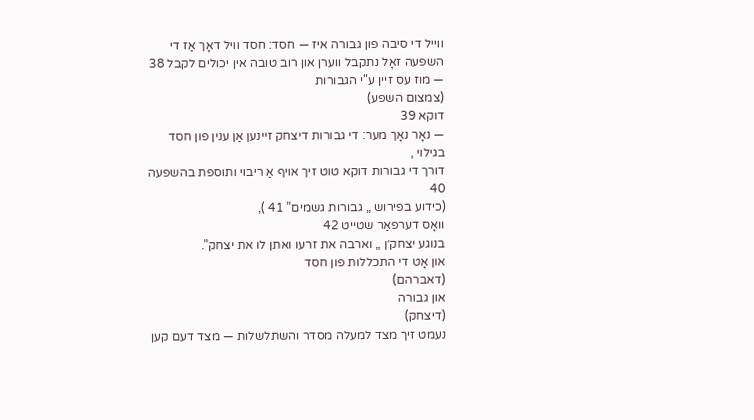ווייל די סיבה פון גבורה איז — חסד: חסד וויל דאָך אַז די השפעה זאָל נתקבל ווערן און רוב טובה אין יכולים לקבל 38
— מוז עס זיין ע"י הגבורות
(צמצום השפע)
דוקא 39
— נאָר נאָך מער: די גבורות דיצחק זיינען אַן ענין פון חסד בגילוי ,
דורך די גבורות דוקא טוט זיך אויף אַ ריבוי ותוספת בהשפעה 40
(כידוע בפירוש „ גבורות גשמים” 41 ),
וואָס דערפאַר שטייט 42
בנוגע יצחק׳ן „ וארבה את זרעו ואתן לו את יצחק”.
און אָט די התכללות פון חסד
(דאברהם)
און גבורה
(דיצחק)
נעמט זיך מצד למעלה מסדר והשתלשלות — מצד דעם קען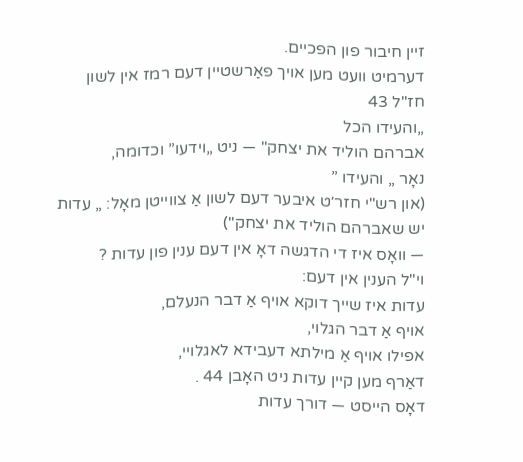זיין חיבור פון הפכיים.
דערמיט וועט מען אויך פאַרשטיין דעם רמז אין לשון חז"ל 43
„והעידו הכל
אברהם הוליד את יצחק" — ניט „וידעו” וכדומה,
נאָר „ והעידו ”
(און רש"י חזר׳ט איבער דעם לשון אַ צווייטן מאָל: „ עדות יש שאברהם הוליד את יצחק")
— וואָס איז די הדגשה דאָ אין דעם ענין פון עדות ?
וי"ל הענין אין דעם:
עדות איז שייך דוקא אויף אַ דבר הנעלם,
אויף אַ דבר הגלוי,
אפילו אויף אַ מילתא דעבידא לאגלויי,
דאַרף מען קיין עדות ניט האָבן 44 .
דאָס הייסט — דורך עדות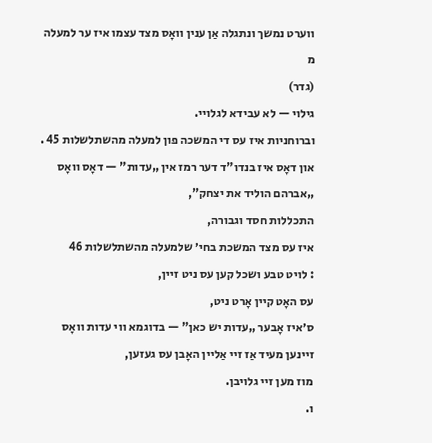ווערט נמשך ונתגלה אַן ענין וואָס מצד עצמו איז ער למעלה מ
(גדר)
גילוי — לא עבידא לגלויי.
וברוחניות איז עס די המשכה פון למעלה מהשתלשלות 45 .
און דאָס איז בנדו"ד דער רמז אין „עדות" — דאָס וואָס „אברהם הוליד את יצחק”,
התכללות חסד וגבורה,
איז עס מצד המשכת בחי׳ שלמעלה מהשתלשלות 46
: לויט טבע ושכל קען עס ניט זיין,
עס האָט קיין אָרט ניט,
ס׳איז אָבער „עדות יש כאן" — בדוגמא ווי עדות וואָס זיינען מעיד אַז זיי אַליין האָבן עס געזען,
מוז מען זיי גלויבן.
ו.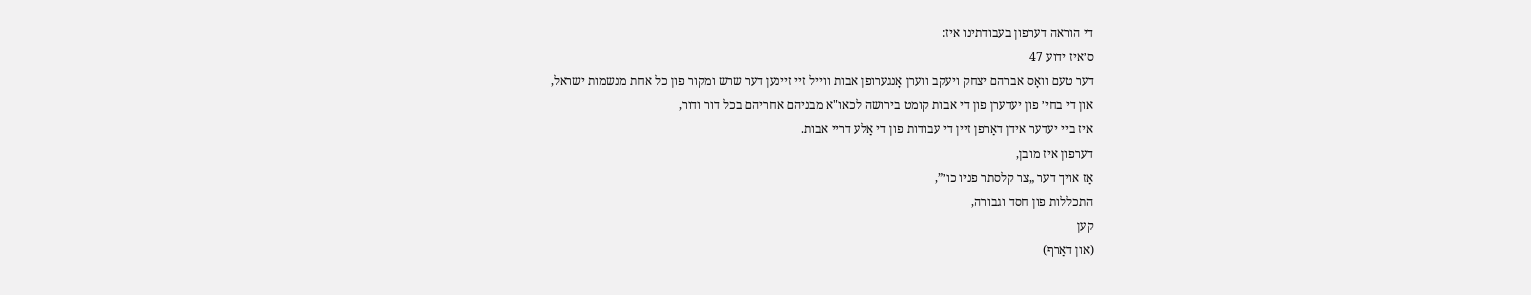די הוראה דערפון בעבודתינו איז:
ס׳איז ידוע 47
דער טעם וואָס אברהם יצחק ויעקב ווערן אָנגערופן אבות ווייל זיי זיינען דער שרש ומקור פון כל אחת מנשמות ישראל,
און די בחי׳ פון יעדערן פון די אבות קומט בירושה לכאו"א מבניהם אחריהם בכל דור ודור,
איז ביי יעדער אידן דאַרפן זיין די עבודות פון די אַלע דריי אבות.
דערפון איז מובן,
אַז אויך דער „צר קלסתר פניו כו׳”,
התכללות פון חסד וגבורה,
קען
(און דאַרף)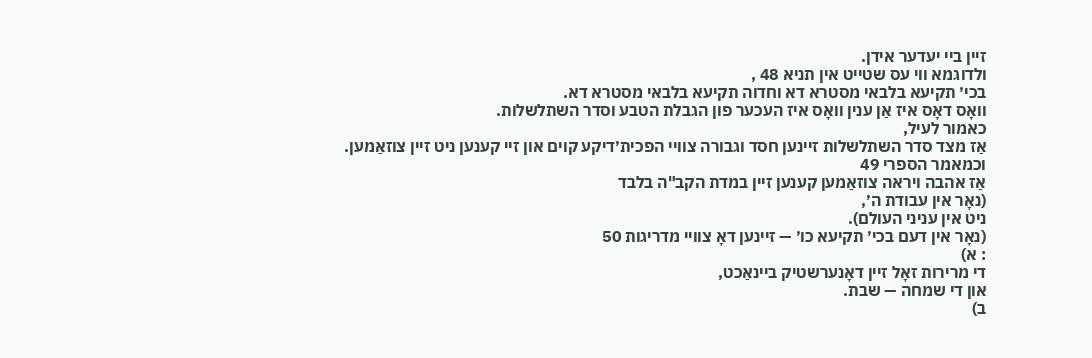זיין ביי יעדער אידן.
ולדוגמא ווי עס שטייט אין תניא 48 ,
בכי׳ תקיעא בלבאי מסטרא דא וחדוה תקיעא בלבאי מסטרא דא.
וואָס דאָס איז אַן ענין וואָס איז העכער פון הגבלת הטבע וסדר השתלשלות.
כאמור לעיל,
אַז מצד סדר השתלשלות זיינען חסד וגבורה צוויי הפכית׳דיקע קוים און זיי קענען ניט זיין צוזאַמען.
וכמאמר הספרי 49
אַז אהבה ויראה צוזאַמען קענען זיין במדת הקב"ה בלבד
(נאָר אין עבודת ה׳,
ניט אין עניני העולם).
(נאָר אין דעם בכי׳ תקיעא כו׳ — זיינען דאָ צוויי מדריגות 50
: א)
די מרירות זאָל זיין דאָנערשטיק ביינאַכט,
און די שמחה — שבת.
ב)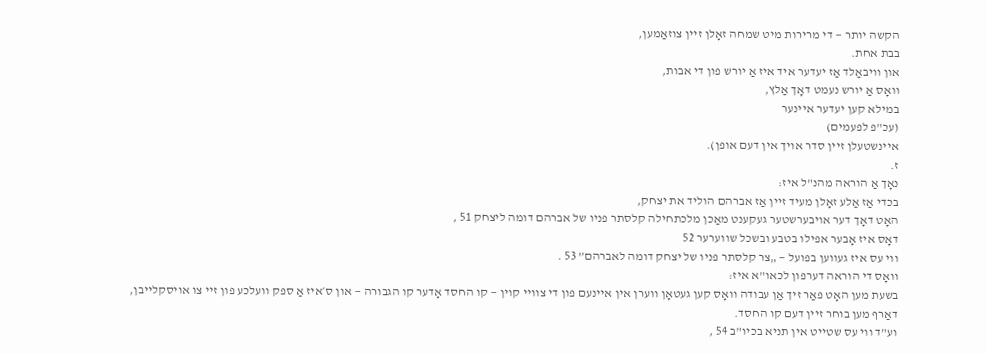הקשה יותר — די מרירות מיט שמחה זאָלן זיין צוזאַמען,
בבת אחת.
און וויבאַלד אַז יעדער איד איז אַ יורש פון די אבות,
וואָס אַ יורש נעמט דאָך אַלץ,
במילא קען יעדער איינער
(עכ"פ לפעמים)
איינשטעלן זיין סדר אויך אין דעם אופן).
ז.
נאָך אַ הוראה מהנ"ל איז:
בכדי אַז אַלע זאָלן מעיד זיין אַז אברהם הוליד את יצחק,
האָט דאָך דער אויבערשטער געקענט מאַכן מלכתחילה קלסתר פניו של אברהם דומה ליצחק 51 ,
דאָס איז אָבער אפילו בטבע ובשכל שווערער 52
ווי עס איז געווען בפועל — „צר קלסתר פניו של יצחק דומה לאברהם” 53 .
וואָס די הוראה דערפון לכאו"א איז:
בשעת מען האָט פאַר זיך אַן עבודה וואָס קען געטאָן ווערן אין איינעם פון די צוויי קוין — קו החסד אָדער קו הגבורה — און ס׳איז אַ ספק וועלכע פון זיי צו אויסקלייבן,
דאַרף מען בוחר זיין דעם קו החסד.
וע"ד ווי עס שטייט אין תניא בכיו"ב 54 ,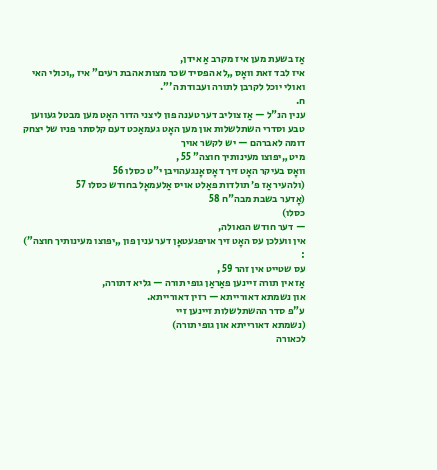אַז בשעת מען איז מקרב אַ אידן,
איז לבד זאת וואָס „לא הפסיד שכר מצות אהבת רעים” איז „וכולי האי ואולי יוכל לקרבן לתורה ועבודת ה'”.
ח.
ענין הנ"ל — אַז צוליב דער טענה פון ליצני הדור האָט מען מבטל געווען טבע וסדרי השתלשלות און מען האָט געמאַכט דעם קלסתר פניו של יצחק דומה לאברהם — יש לקשר אויך
מיט „יפוצו מעינותיך חוצה” 55 ,
וואָס בעיקר האָט זיך דאָס אָנגעהויבן י"ט כסלו 56
(ולהעיר אַז פ׳ תולדות פאַלט אויס אַלעמאָל בחודש כסלו 57
(אָדער בשבת מבה"ח 58
כסלו)
— דער חודש הגאולה,
אין וועלכן עס האָט זיך אויפגעטאָן דער ענין פון „יפוצו מעינותיך חוצה”)
:
עס שטייט אין זהר 59 ,
אַז אין תורה זיינען פאַראַן גופי תורה — גליא דתורה,
און נשמתא דאורייתא — רזין דאורייתא.
ע"פ סדר ההשתלשלות זיינען זיי
(נשמתא דאורייתא און גופי תורה)
לכאורה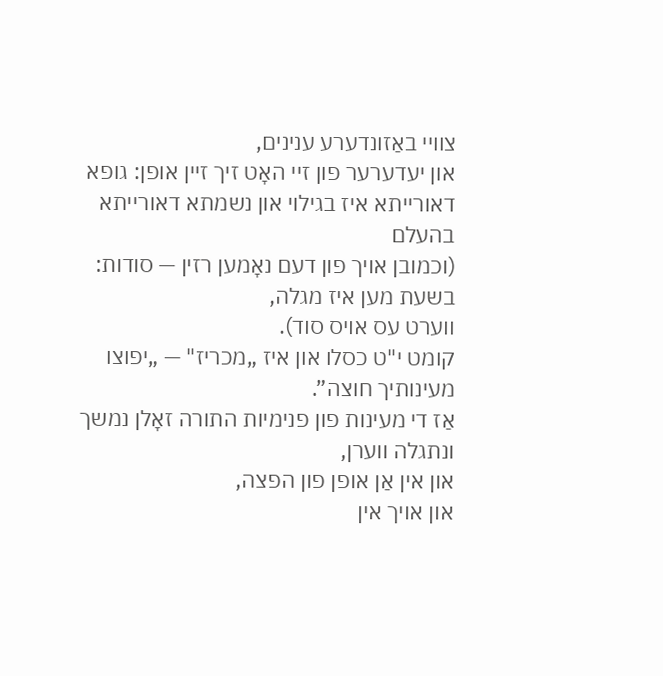צוויי באַזונדערע ענינים,
און יעדערער פון זיי האָט זיך זיין אופן: גופא דאורייתא איז בגילוי און נשמתא דאורייתא בהעלם
(וכמובן אויך פון דעם נאָמען רזין — סודות: בשעת מען איז מגלה,
ווערט עס אויס סוד).
קומט י"ט כסלו און איז „מכריז" — „יפוצו מעינותיך חוצה”.
אַז די מעינות פון פנימיות התורה זאָלן נמשך ונתגלה ווערן,
און אין אַן אופן פון הפצה,
און אויך אין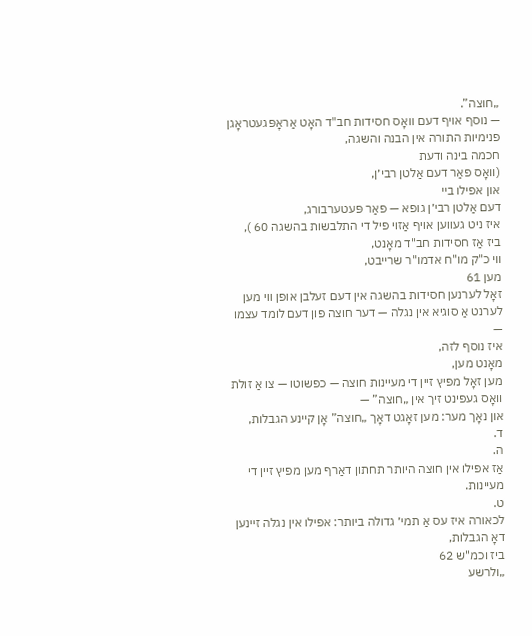„חוצה”.
— נוסף אויף דעם וואָס חסידות חב"ד האָט אַראָפּגעטראָגן פנימיות התורה אין הבנה והשגה,
חכמה בינה ודעת
(וואָס פאַר דעם אַלטן רבי׳ן,
און אפילו ביי
דעם אַלטן רבי׳ן גופא — פאַר פּעטערבורג,
איז ניט געווען אויף אַזוי פיל די התלבשות בהשגה 60 ),
ביז אַז חסידות חב"ד מאָנט,
ווי כ"ק מו"ח אדמו"ר שרייבט,
מען 61
זאָל לערנען חסידות בהשגה אין דעם זעלבן אופן ווי מען לערנט אַ סוגיא אין נגלה — דער חוצה פון דעם לומד עצמו —
איז נוסף לזה,
מאָנט מען,
מען זאָל מפיץ זיין די מעיינות חוצה — כפשוטו — צו אַ זולת וואָס געפינט זיך אין „חוצה” —
און נאָך מער: מען זאָגט דאָך „חוצה” אָן קיינע הגבלות,
ד.
ה.
אַז אפילו אין חוצה היותר תחתון דאַרף מען מפיץ זיין די מעיינות.
ט.
לכאורה איז עס אַ תמי׳ גדולה ביותר: אפילו אין נגלה זיינען דאָ הגבלות,
ביז וכמ"ש 62
„ולרשע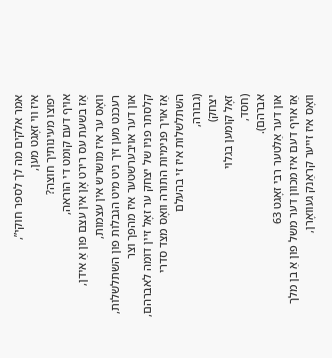אמר אלקים מה לך לספר חוקי”,
איז ווי זאָגט מען,
יפוצו מעינותיך חוצה?
אויף דעם קומט די הוראה,
אַז בשעת עס רירט אָן אין עצם פון אַ אידן,
וואָס ער איז מושרש אין עצמות,
רעכנט מען זיך ניט מיט הגבלות פון השתלשלות,
און דער אויבערשטער איז מהפך וצר
קלסתר פניו של יצחק ער זאָל זיין דומה לאברהם,
אַז אויך פנימיות התורה וואָס מצד סדרי השתלשלות איז זי בהעלם
(גבורה,
יצחק)
זאָל קומען בגלוי
(חסד,
אברהם).
און דער אַלטער רבי זאָגט 63
אַז אויף דעם איז מכוון דער משל פון אַ בן מלך וואָס איז זייער קראַנק געוואָרן,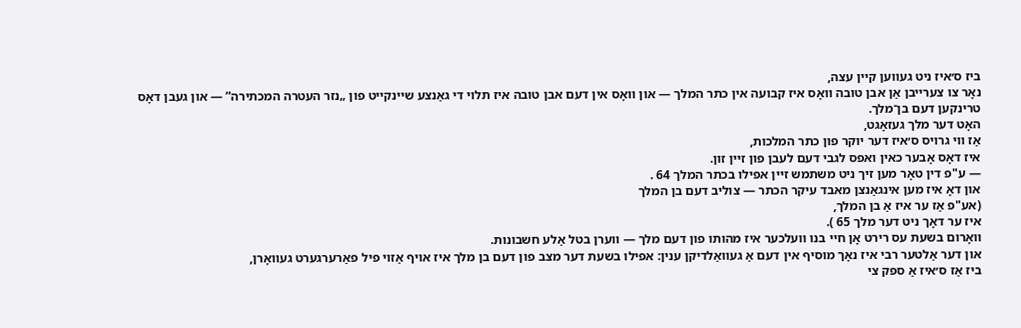ביז ס׳איז ניט געווען קיין עצה,
נאָר צו צערייבן אַן אבן טובה וואָס איז קבועה אין כתר המלך — און וואָס אין דעם אבן טובה איז תלוי די גאַנצע שיינקייט פון „נזר העטרה המכתירה” — און געבן דאָס טרינקען דעם בן־מלך.
האָט דער מלך געזאָגט,
אַז ווי גרויס ס׳איז דער יוקר פון כתר המלכות,
איז דאָס אָבער כאין ואפס לגבי דעם לעבן פון זיין זון.
— ע"פ דין טאָר מען זיך ניט משתמש זיין אפילו בכתר המלך 64 .
און דאָ איז מען אינגאַנצן מאבד עיקר הכתר — צוליב דעם בן המלך
(אע"פ אַז ער איז אַ בן המלך,
איז ער דאָך ניט דער מלך 65 ).
וואָרום בשעת עס רירט אָן חיי בנו וועלכער איז מהותו פון דעם מלך — ווערן בטל אַלע חשבונות.
און דער אַלטער רבי איז נאָך מוסיף אין דעם אַ געוואַלדיקן ענין: אפילו בשעת דער מצב פון דעם בן מלך איז אויף אַזוי פיל פאַרערגערט געוואָרן,
ביז אַז ס׳איז אַ ספק צי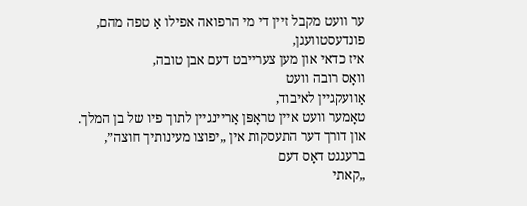ער וועט מקבל זיין די מי הרפואה אפילו אַ טפה מהם,
פונדעסטוועגן,
איז כדאי און מען צערייבט דעם אבן טובה,
וואָס רובה וועט
אַוועקגיין לאיבוד,
טאָמער וועט איין טראָפּן אַריינגיין לתוך פיו של בן המלך.
און דורך דער התעסקות אין „יפוצו מעינותיך חוצה”,
ברעגגט דאָס דעם
„קאתי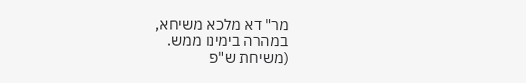מר" דא מלכא משיחא,
במהרה בימינו ממש.
(משיחת ש"פ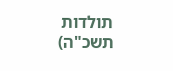תולדות תשכ"ה)